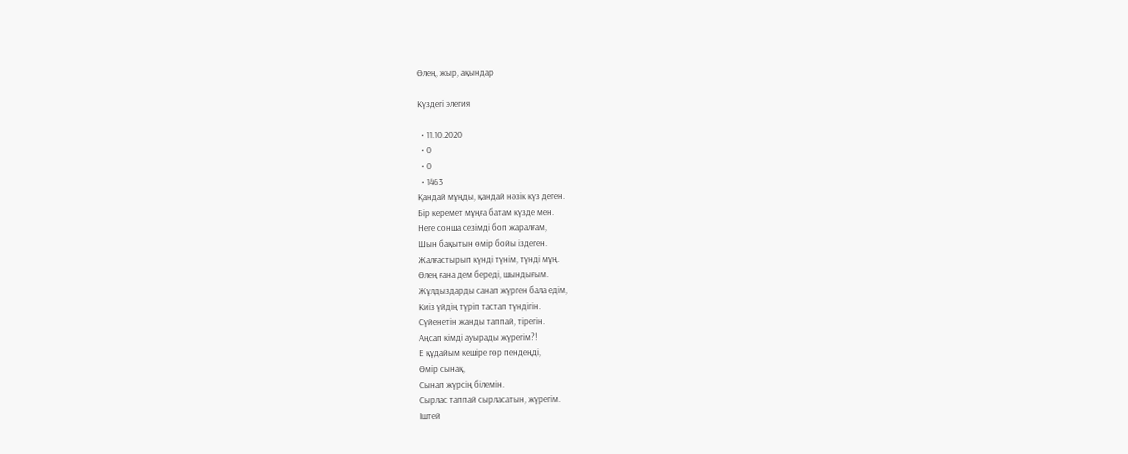Өлең, жыр, ақындар

Күздегі элегия

  • 11.10.2020
  • 0
  • 0
  • 1463
Қандай мұңды, қандай нәзік күз деген.
Бір керемет мұңға батам күзде мен.
Неге сонша сезімді боп жаралғам,
Шын бақытын өмір бойы іздеген.
Жалғастырып күнді түнім, түнді мұң.
Өлең ғана дем береді, шындығым.
Жұлдыздарды санап жүрген бала едім,
Киіз үйдің түріп тастап түндігін.
Сүйенетін жанды таппай, тірегін.
Аңсап кімді ауырады жүрегім?!
Е құдайым кешіре гөр пендеңді,
Өмір сынақ,
Сынап жүрсің білемін.
Сырлас таппай сырласатын, жүрегім.
Іштей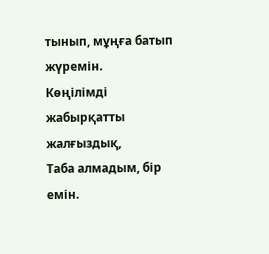тынып, мұңға батып жүремін.
Көңілімді жабырқатты жалғыздық,
Таба алмадым, бір емін.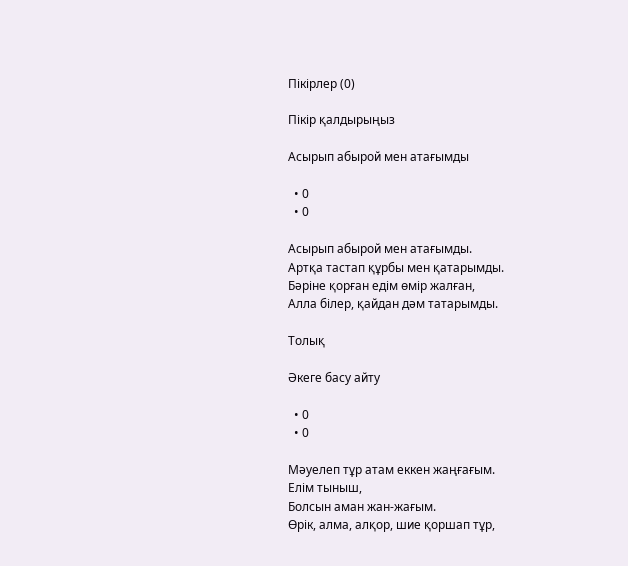Пікірлер (0)

Пікір қалдырыңыз

Асырып абырой мен атағымды

  • 0
  • 0

Асырып абырой мен атағымды.
Артқа тастап құрбы мен қатарымды.
Бәріне қорған едім өмір жалған,
Алла білер, қайдан дәм татарымды.

Толық

Әкеге басу айту

  • 0
  • 0

Мәуелеп тұр атам еккен жаңғағым.
Елім тыныш,
Болсын аман жан-жағым.
Өрік, алма, алқор, шие қоршап тұр,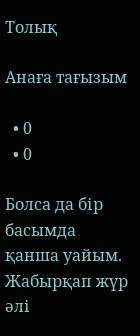Толық

Анаға тағызым

  • 0
  • 0

Болса да бір басымда қанша уайым.
Жабырқап жүр әлі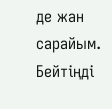де жан сарайым.
Бейтіңді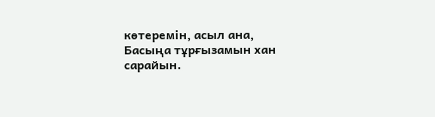көтеремін, асыл ана,
Басыңа тұрғызамын хан сарайын.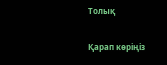Толық

Қарап көріңіз